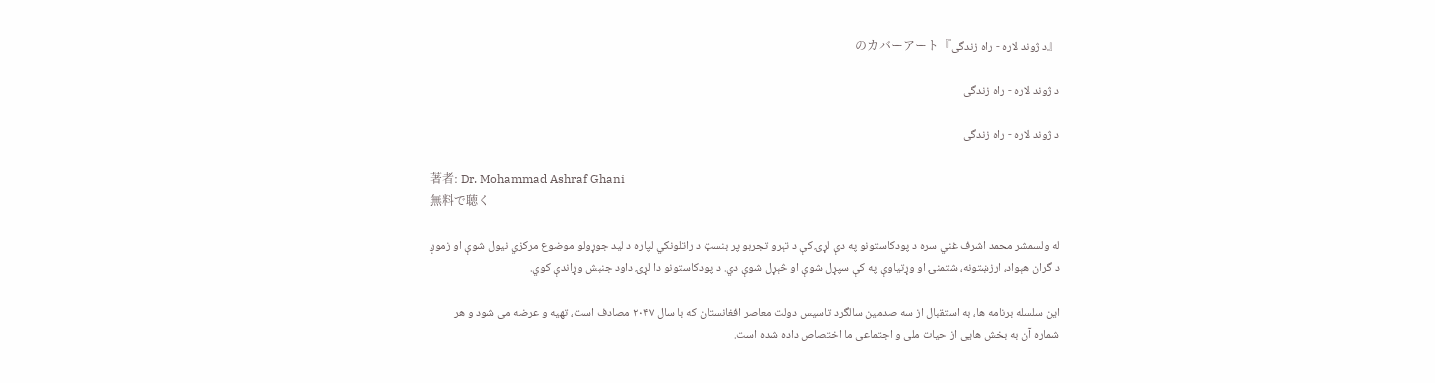『د ژوند لاره - راه زندگی』のカバーアート

د ژوند لاره - راه زندگی

د ژوند لاره - راه زندگی

著者: Dr. Mohammad Ashraf Ghani
無料で聴く

له ولسمشر محمد اشرف غني سره د پودکاستونو په دې لړۍ کې د تېرو تجربو پر بنسټ د راتلونکي لپاره د لید جوړولو موضوع مرکزي نیول شوې او زموږ د گران هېواد، ارزښتونه، شتمنۍ او وړتیاوې په کې سپړل شوې او څېړل شوې دي. د پودکاستونو دا لړۍ داود جنبش وړاندې کوي.

این سلسله برنامه ها، به استقبال از سه صدمین سالگرد تاسیس دولت معاصر افغانستان که با سال ۲۰۴۷ مصادف است، تهیه و عرضه می شود و هر شماره آن به بخش هایی از حیات ملی و اجتماعی ما اختصاص داده شده است.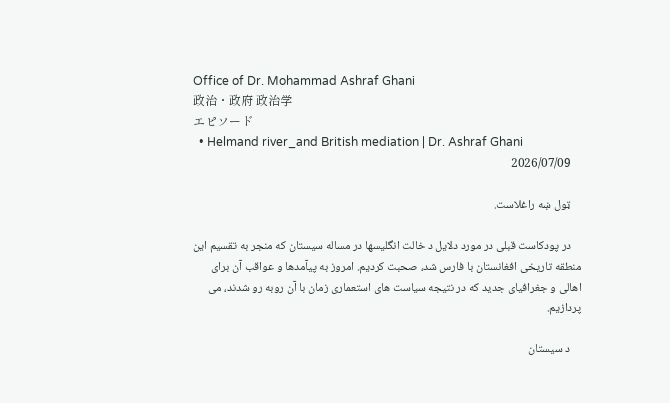Office of Dr. Mohammad Ashraf Ghani
政治・政府 政治学
エピソード
  • Helmand river_and British mediation | Dr. Ashraf Ghani
    2026/07/09

    ټول ښه راغلاست.

    در پودکاست قبلی در مورد دلایل د خالت انگلیسها در مساله سیستان که منجر به تقسیم این منطقه تاریخی افغانستان با فارس شد، صحبت کردیم. امروز به پیآمدها و عواقب آن برای اهالی و جغرافیای جدید که در نتیجه سیاست های استعماری زمان با آن روبه رو شدند، می پردازیم.

    د سیستان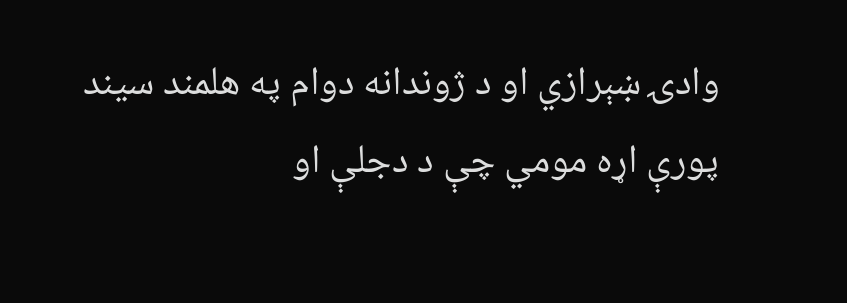وادۍ ښېرازي او د ژوندانه دوام په هلمند سیند پورې اړه مومي چې د دجلې او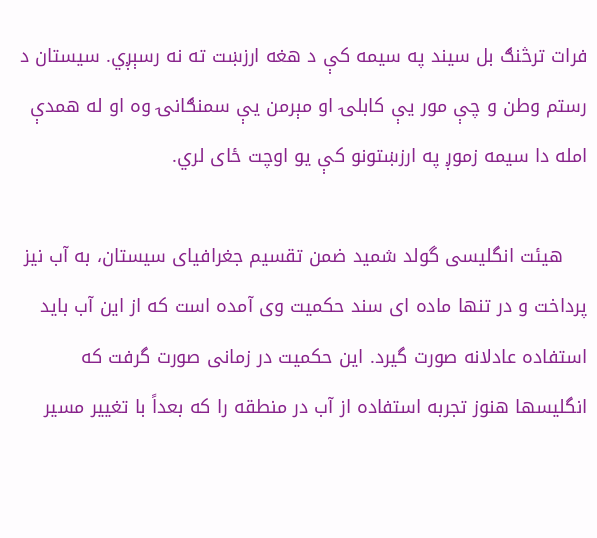فرات ترڅنګ بل سیند په سیمه کې د هغه ارزښت ته نه رسېږي. سیستان د رستم وطن و چې مور یې کابلۍ او مېرمن یې سمنګانۍ وه او له همدې امله دا سیمه زموږ په ارزښتونو کې یو اوچت ځای لري.

    هیئت انگلیسی گولد شمید ضمن تقسیم جغرافیای سیستان، به آب نیز پرداخت و در تنها ماده ای سند حکمیت وی آمده است که از این آب باید استفاده عادلانه صورت گیرد. این حکمیت در زمانی صورت گرفت که انگلیسها هنوز تجربه استفاده از آب در منطقه را که بعداً با تغییر مسیر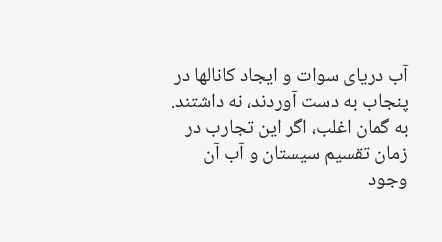آب دریای سوات و ایجاد کانالها در پنجاب به دست آوردند، نه داشتند. به گمان اغلب، اگر این تجارب در زمان تقسیم سیستان و آب آن وجود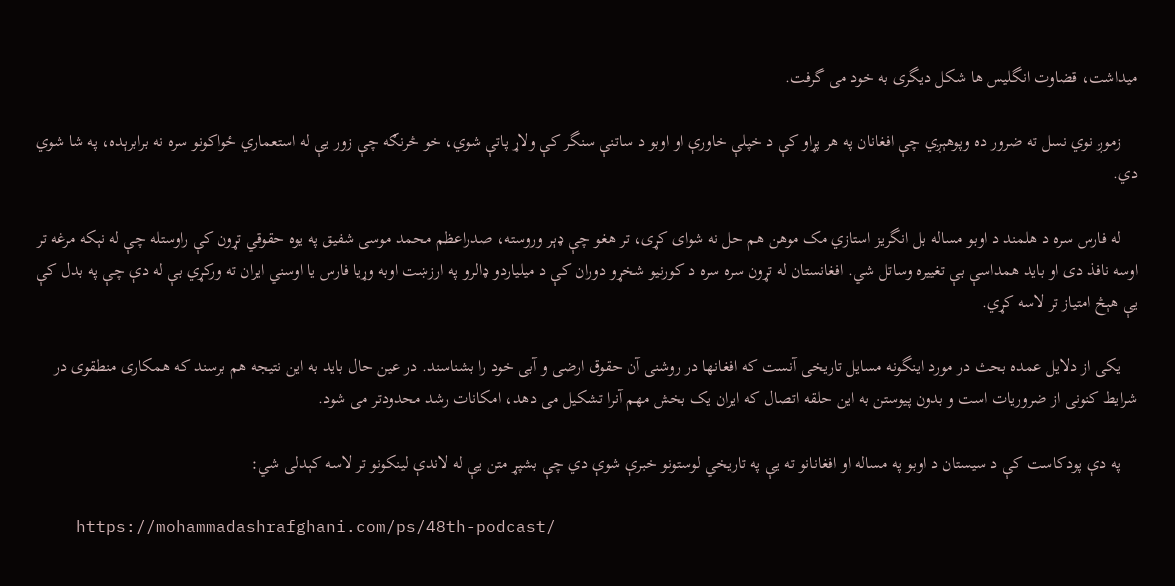میداشت، قضاوت انگلیس ها شکل دیگری به خود می گرفت.

    زموږ نوي نسل ته ضرور ده وپوهېږي چې افغانان په هر پړاو کې د خپلې خاورې او اوبو د ساتنې سنگر کې ولاړ پاتې شوي، خو څرنګه چې زور یې له استعماري ځواکونو سره نه برابرېده، په شا شوي دي.

    له فارس سره د هلمند د اوبو مساله بل انگریز استازي مک موهن هم حل نه شوای کړی، تر هغو چې ډېر وروسته، صدراعظم محمد موسی شفیق په یوه حقوقي تړون کې راوستله چې له نېکه مرغه تر اوسه نافذ دی او باید همداسې بې تغییره وساتل شي. افغانستان له تړون سره سره د کورنیو شخړو دوران کې د میلیاردو ډالرو په ارزښت اوبه وړیا فارس یا اوسني ایران ته ورکړي بې له دې چې په بدل کې یې هېڅ امتیاز تر لاسه کړي.

    یکی از دلایل عمده بحث در مورد اینگونه مسایل تاریخی آنست که افغانها در روشنی آن حقوق ارضی و آبی خود را بشناسند. در عین حال باید به این نتیجه هم برسند که همکاری منطقوی در شرایط کنونی از ضروریات است و بدون پیوستن به این حلقه اتصال که ایران یک بخش مهم آنرا تشکیل می دهد، امکانات رشد محدودتر می شود.

    په دې پودکاست کې د سیستان د اوبو په مساله او افغانانو ته یې په تاریخي لوستونو خبرې شوې دي چې بشپړ متن یې له لاندې لینکونو تر لاسه کېدلی شي:

    https://mohammadashrafghani.com/ps/48th-podcast/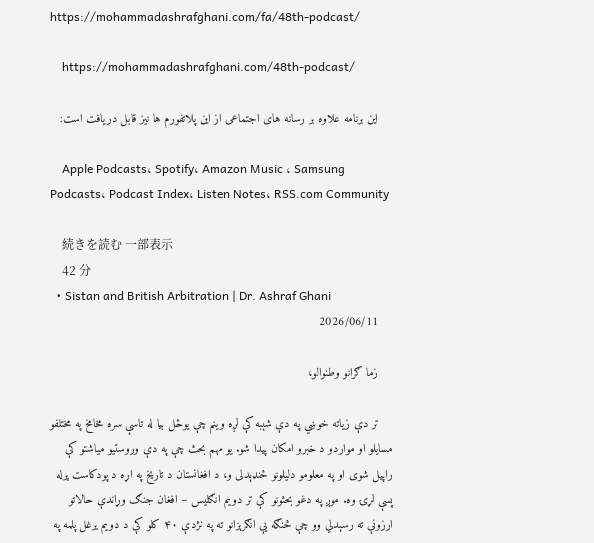https://mohammadashrafghani.com/fa/48th-podcast/

    https://mohammadashrafghani.com/48th-podcast/

    این برنامه علاوه بر رسانه های اجتماعی از این پلاتفورم ها نیز قابل دریافت است:

    Apple Podcasts، Spotify، Amazon Music ، Samsung Podcasts، Podcast Index، Listen Notes، RSS.com Community

    続きを読む 一部表示
    42 分
  • Sistan and British Arbitration | Dr. Ashraf Ghani
    2026/06/11

    زما ګرانو وطنوالو،

    تر دې زیاته خوښي په دې شېبه کې لږه وینم چې یوځل بیا له تاسې سره مخامخ په مختلفو مسایلو او مواردو د خبرو امکان پیدا شو. یو مهم بحث چې په دې وروستیو میاشتو کې راپیل شوی او په معلومو دلیلونو ځنډېدلی و، د افغانستان د تاریخ په اړه د پودکاست پرله پسې لړۍ وه. موږ په دغو بحثونو کې تر دویم انګلیس – افغان جنګ وړاندې حالاتو ارزونې ته رسېدلي وو چې څنګه یې انګرېزانو ته په نژدې ۴۰ کلو کې د دویم یرغل پلمه په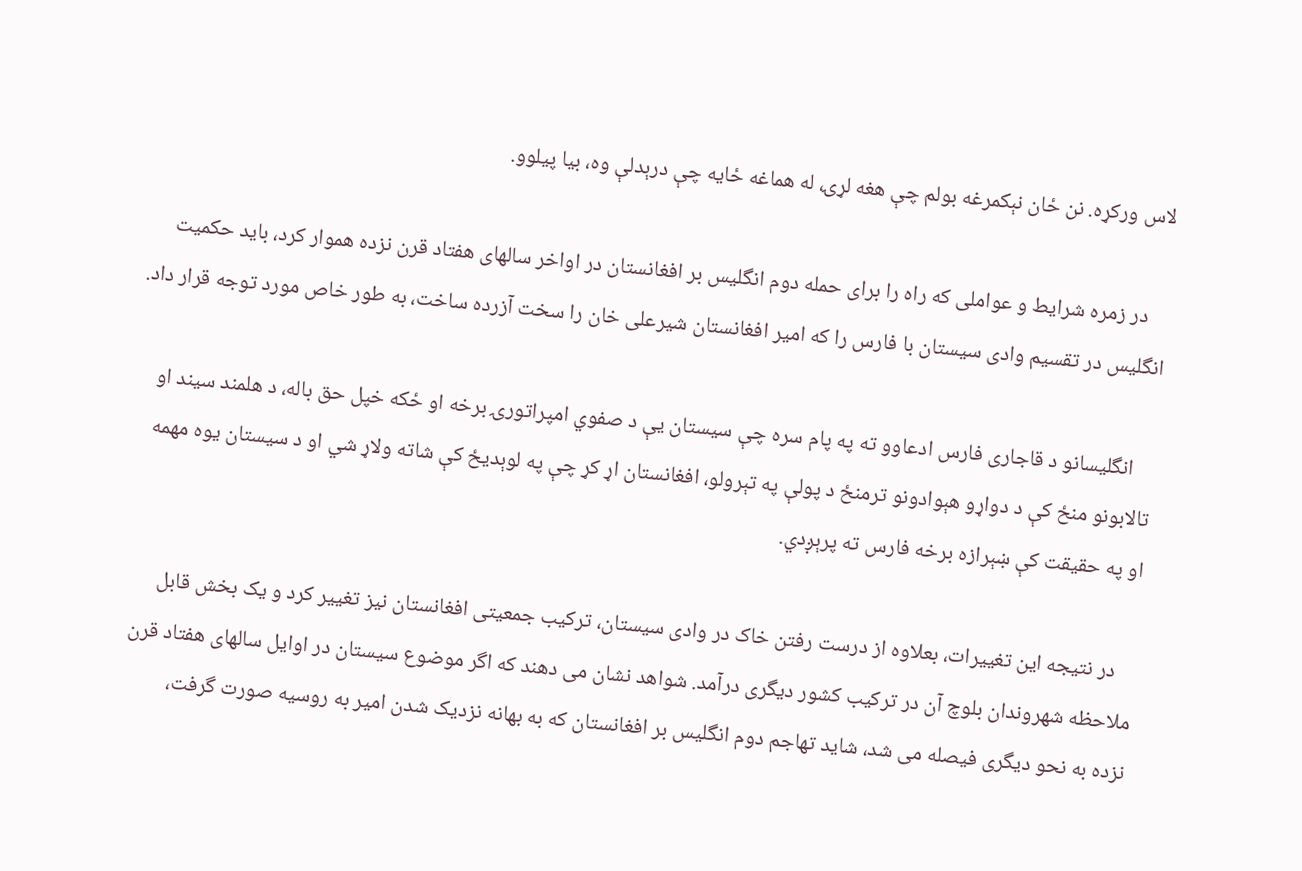لاس ورکړه. نن ځان نېکمرغه بولم چې هغه لړۍ، له هماغه ځایه چې درېدلې وه، بیا پیلوو.

    در زمره شرایط و عواملی که راه را برای حمله دوم انگلیس بر افغانستان در اواخر سالهای هفتاد قرن نزده هموار کرد، باید حکمیت انگلیس در تقسیم وادی سیستان با فارس را که امیر افغانستان شیرعلی خان را سخت آزرده ساخت، به طور خاص مورد توجه قرار داد.

    انگلیسانو د قاجاری فارس ادعاوو ته په پام سره چې سیستان یې د صفوي امپراتورۍ برخه او ځکه خپل حق باله، د هلمند سیند او تالابونو منځ کې د دواړو هېوادونو ترمنځ د پولې په تېرولو، افغانستان اړ کړ چې په لوېدیځ کې شاته ولاړ شي او د سیستان یوه مهمه او په حقیقت کې ښېرازه برخه فارس ته پرېږدي.

    در نتیجه این تغییرات، بعلاوه از درست رفتن خاک در وادی سیستان، ترکیب جمعیتی افغانستان نیز تغییر کرد و یک بخش قابل ملاحظه شهروندان بلوچ آن در ترکیب کشور دیگری درآمد. شواهد نشان می دهند که اگر موضوع سیستان در اوایل سالهای هفتاد قرن نزده به نحو دیگری فیصله می شد، شاید تهاجم دوم انگلیس بر افغانستان که به بهانه نزدیک شدن امیر به روسیه صورت گرفت،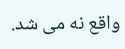واقع نه می شد.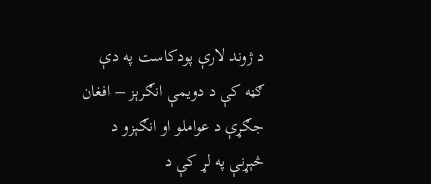د ژوند لارې پودکاست په دې ګڼه کې د دویمې انګرېز – افغان جګړې د عواملو او انګېزو د څېړنې په لړ کې د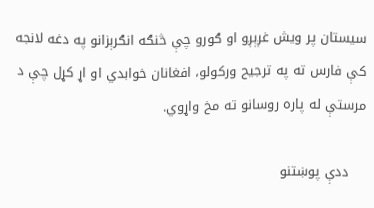سیستان پر ویش غږېږو او ګورو چې څنګه انګرېزانو په دغه لانجه کې فارس ته په ترجیح ورکولو، افغانان خوابدي او اړ کړل چې د مرستې له پاره روسانو ته مخ واړوي.

    ددې پوښتنو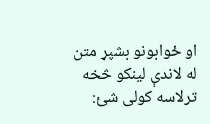او ځوابونو بشپړ متن له لاندې لینکو څخه ترلاسه کولی شئ: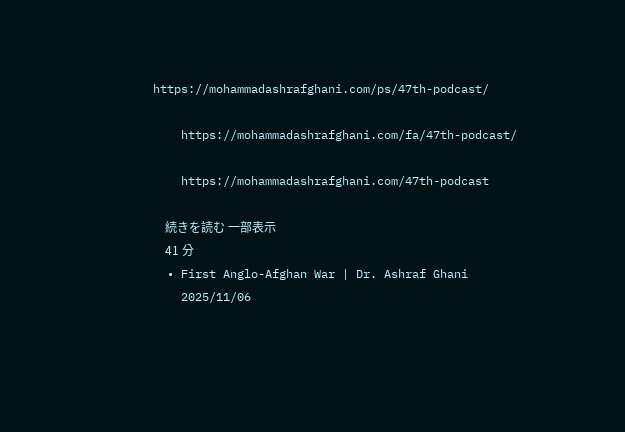https://mohammadashrafghani.com/ps/47th-podcast/

    https://mohammadashrafghani.com/fa/47th-podcast/

    https://mohammadashrafghani.com/47th-podcast

    続きを読む 一部表示
    41 分
  • First Anglo-Afghan War | Dr. Ashraf Ghani
    2025/11/06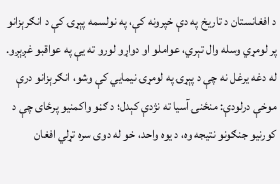د افغانستان د تاریخ په دې خپرونه کې، په نولسمه پېړۍ کې د انګرېزانو پر لومړي وسله وال تېري، عواملو او دواړو لورو ته یې په عواقبو غږېږو. له دغه یرغل نه چې د پېړۍ په لومړۍ نیمایي کې وشو، انګرېزانو درې موخې درلودې: منځنۍ آسیا ته نژدې کېدل؛ د ګڼو واکمنیو پرځای چې د کورنیو جنګونو نتیجه وه، د یوه واحد، خو له دوی سره تړلي افغان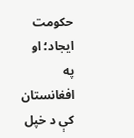حکومت ایجاد؛ او په افغانستان کې د خپل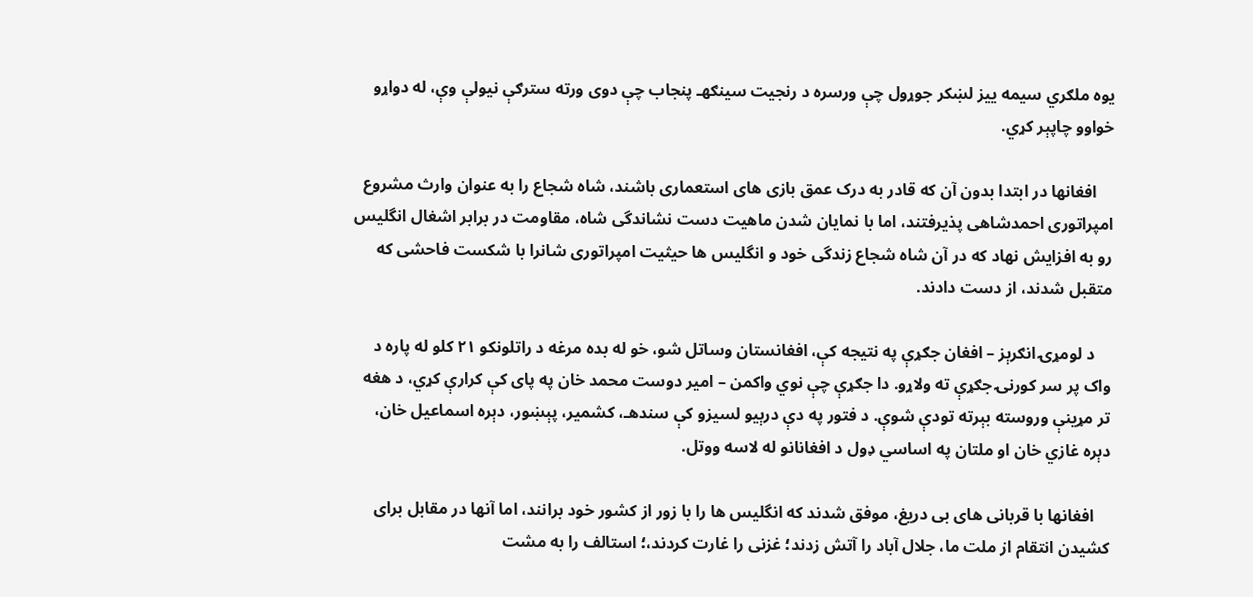یوه ملګري سیمه ییز لښکر جوړول چې ورسره د رنجیت سینګهـ پنجاب چې دوی ورته سترګې نیولې وې، له دواړو خواوو چاپېر کړي.

    افغانها در ابتدا بدون آن که قادر به درک عمق بازی های استعماری باشند، شاه شجاع را به عنوان وارث مشروع امپراتوری احمدشاهی پذیرفتند، اما با نمایان شدن ماهیت دست نشاندگی شاه، مقاومت در برابر اشغال انگلیس رو به افزایش نهاد که در آن شاه شجاع زندگی خود و انگلیس ها حیثیت امپراتوری شانرا با شکست فاحشی که متقبل شدند، از دست دادند.

    د لومړۍ انګرېز – افغان جګړې په نتیجه کې، افغانستان وساتل شو، خو له بده مرغه د راتلونکو ۲۱ کلو له پاره د واک پر سر کورنۍ جګړې ته ولاړو. دا جګړې چې نوي واکمن – امیر دوست محمد خان په پای کې کرارې کړي، د هغه تر مړینې وروسته بېرته تودې شوې. د فتور په دې درېیو لسیزو کې سندهـ، کشمیر، پېښور، دېره اسماعیل خان، دېره غازي خان او ملتان په اساسي ډول د افغانانو له لاسه ووتل.

    افغانها با قربانی های بی دریغ، موفق شدند که انگلیس ها را با زور از کشور خود برانند، اما آنها در مقابل برای کشیدن انتقام از ملت ما، جلال آباد را آتش زدند؛ غزنی را غارت کردند،؛ استالف را به مشت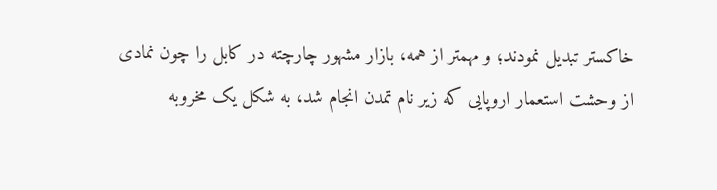خاکستر تبدیل نمودند؛ و مهمتر از همه، بازار مشهور چارچته در کابل را چون نمادی از وحشت استعمار اروپایی که زیر نام تمدن انجام شد، به شکل یک مخروبه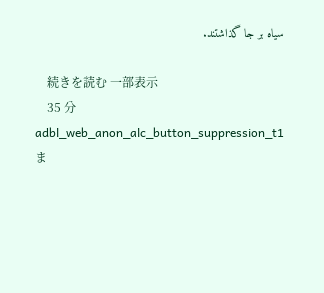سیاه بر جا گذاشتند.

    続きを読む 一部表示
    35 分
adbl_web_anon_alc_button_suppression_t1
ま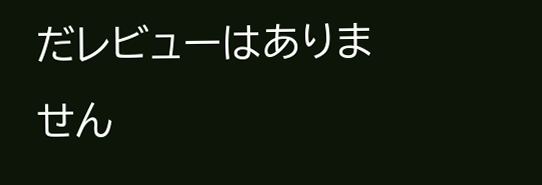だレビューはありません